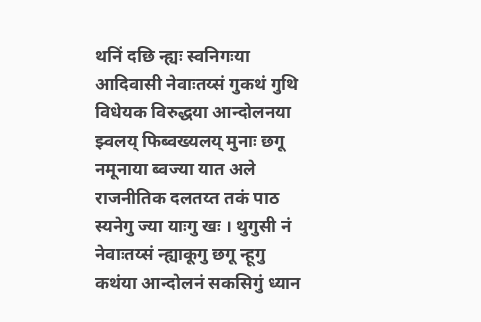थनिं दछि न्ह्यः स्वनिगःया आदिवासी नेवाःतय्सं गुकथं गुथि विधेयक विरुद्धया आन्दोलनया झ्वलय् फिब्वख्यलय् मुनाः छगू नमूनाया ब्वज्या यात अले राजनीतिक दलतय्त तकं पाठ स्यनेगु ज्या याःगु खः । थुगुसी नं नेवाःतय्सं न्ह्याकूगु छगू न्हूगु कथंया आन्दोलनं सकसिगुं ध्यान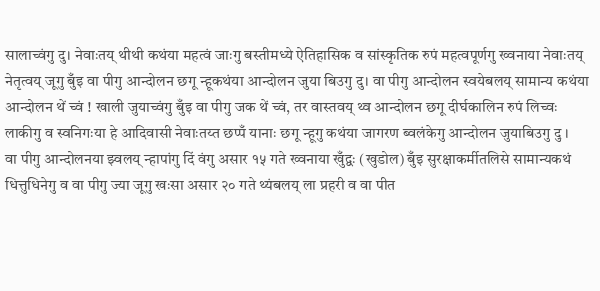सालाच्वंगु दु। नेवाःतय् थीथी कथंया महत्वं जाःगु बस्तीमध्ये ऐतिहासिक व सांस्कृतिक रुपं महत्वपूर्णगु ख्वनाया नेवाःतय् नेतृत्वय् जूगु बुँइ वा पीगु आन्दोलन छगू न्हूकथंया आन्दोलन जुया बिउगु दु। वा पीगु आन्दोलन स्वयेबलय् सामान्य कथंया आन्दोलन थें च्वं ! खाली जुयाच्वंगु बुँइ वा पीगु जक थें च्वं, तर वास्तवय् थ्व आन्दोलन छगू दीर्घकालिन रुपं लिच्वः लाकीगु व स्वनिगःया हे आदिवासी नेवाःतय्त छप्पँ यानाः छगू न्हूगु कथंया जागरण ब्वलंकेगु आन्दोलन जुयाबिउगु दु ।
वा पीगु आन्दोलनया झ्वलय् न्हापांगु दिं वंगु असार १५ गते ख्वनाया खुँद्वः (खुडोल) बुँइ सुरक्षाकर्मीतलिसे सामान्यकथं धित्तुधिनेगु व वा पीगु ज्या जूगु खःसा असार २० गते थ्यंबलय् ला प्रहरी व वा पीत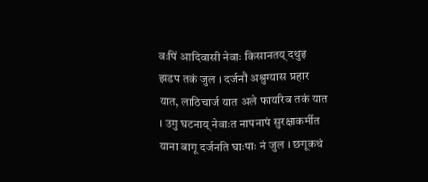वःपिं आदिवासी नेवाः किसानतय् दथुइ झडप तकं जुल । दर्जनौं अश्रुग्यास प्रहार यात, लाठिचार्ज यात अले फायरिब तकं यात । उगु घटनाय् नेवाःत नापनापं सुरक्षाकर्मीत याना बागू दर्जनति घाःपाः नं जुल । छगूकथं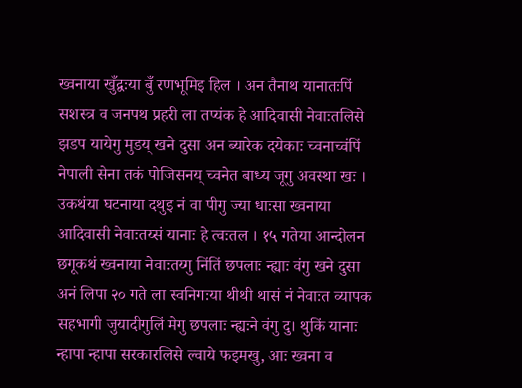ख्वनाया खुँद्वःया बुँ रणभूमिइ हिल । अन तैनाथ यानातःपिं सशस्त्र व जनपथ प्रहरी ला तप्यंक हे आदिवासी नेवाःतलिसे झडप यायेगु मुडय् खने दुसा अन ब्यारेक दयेकाः च्वनाच्वंपिं नेपाली सेना तकं पोजिसनय् च्वनेत बाध्य जूगु अवस्था खः ।
उकथंया घटनाया दथुइ नं वा पीगु ज्या धाःसा ख्वनाया आदिवासी नेवाःतय्सं यानाः हे त्वःतल । १५ गतेया आन्दोलन छगूकथं ख्वनाया नेवाःतय्गु निंतिं छपलाः न्ह्याः वंगु खने दुसा अनं लिपा २० गते ला स्वनिगःया थीथी थासं नं नेवाःत व्यापक सहभागी जुयादीगुलिं मेगु छपलाः न्ह्यःने वंगु दु। थुकिं यानाः न्हापा न्हापा सरकारलिसे ल्वाये फइमखु, आः ख्वना व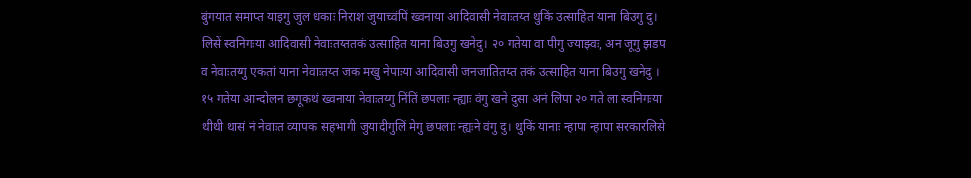बुंगयात समाप्त याइगु जुल धकाः निराश जुयाच्वंपिं ख्वनाया आदिवासी नेवाःतय्त थुकिं उत्साहित याना बिउगु दु। लिसें स्वनिगःया आदिवासी नेवाःतय्ततकं उत्साहित याना बिउगु खनेदु। २० गतेया वा पीगु ज्याझ्वः, अन जूगु झडप व नेवाःतय्गु एकतां याना नेवाःतय्त जक मखु नेपाःया आदिवासी जनजातितय्त तकं उत्साहित याना बिउगु खनेदु ।
१५ गतेया आन्दोलन छगूकथं ख्वनाया नेवाःतय्गु निंतिं छपलाः न्ह्याः वंगु खने दुसा अनं लिपा २० गते ला स्वनिगःया थीथी थासं नं नेवाःत व्यापक सहभागी जुयादीगुलिं मेगु छपलाः न्ह्यःने वंगु दु। थुकिं यानाः न्हापा न्हापा सरकारलिसे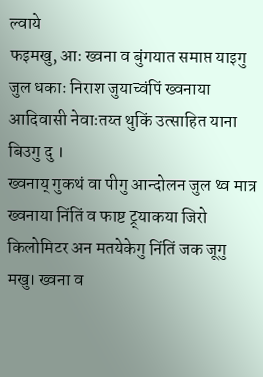ल्वाये
फइमखु, आः ख्वना व बुंगयात समाप्त याइगु जुल धकाः निराश जुयाच्वंपिं ख्वनाया आदिवासी नेवाःतय्त थुकिं उत्साहित याना बिउगु दु ।
ख्वनाय् गुकथं वा पीगु आन्दोलन जुल थ्व मात्र ख्वनाया निंतिं व फाष्ट ट्र्याकया जिरो किलोमिटर अन मतयेकेगु निंतिं जक जूगु मखु। ख्वना व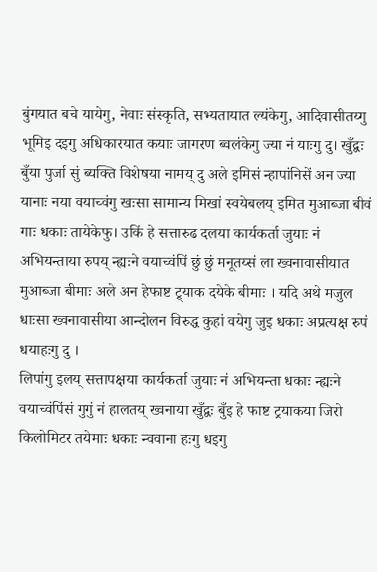बुंगयात बचे यायेगु, नेवाः संस्कृति, सभ्यतायात ल्यंकेगु, आदिवासीतय्गु भूमिइ दइगु अधिकारयात कयाः जागरण ब्वलंकेगु ज्या नं याःगु दु। खुँद्वः बुँया पुर्जा सुं ब्यक्ति विशेषया नामय् दु अले इमिसं न्हापांनिसें अन ज्या यानाः नया वयाच्वंगु खःसा सामान्य मिखां स्वयेबलय् इमित मुआब्जा बीवं गाः धकाः तायेकेफु। उकिं हे सत्तारुढ दलया कार्यकर्ता जुयाः नं अभियन्ताया रुपय् न्ह्यःने वयाच्वंपिं छुं छुं मनूतय्सं ला ख्वनावासीयात मुआब्जा बीमाः अले अन हेफाष्ट ट्र्याक दयेके बीमाः । यदि अथे मजुल धाःसा ख्वनावासीया आन्दोलन विरुद्ध कुहां वयेगु जुइ धकाः अप्रत्यक्ष रुपं धयाहःगु दु ।
लिपांगु इलय् सत्तापक्षया कार्यकर्ता जुयाः नं अभियन्ता धकाः न्ह्यःने वयाच्वंपिंसं गुगुं नं हालतय् ख्वनाया खुँद्वः बुँइ हे फाष्ट ट्रयाकया जिरो किलोमिटर तयेमाः धकाः न्ववाना हःगु धइगु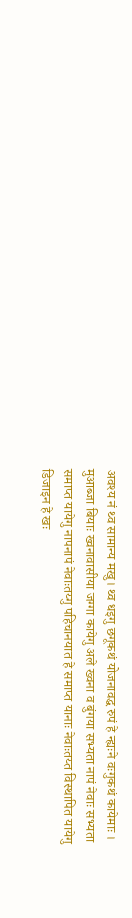अवश्य नं थ्व सामान्य मखु। थ्व धइगु छगूकथं योजनावद्ध रुपं हे न्ह्यःने वःगुकथं कायेमाः । मुआब्जा बियाः ख्वनावासीया जग्गा कायेगु अले ख्वना व बुंगया सभ्यता नापं नेवाः सभ्यता समाप्त यायेगु नापनापं नेवाःतय्गु पहिचानयात हे समाप्त यानाः नेवाःतय्त विस्थापित यायेगु डिजाइन हे खः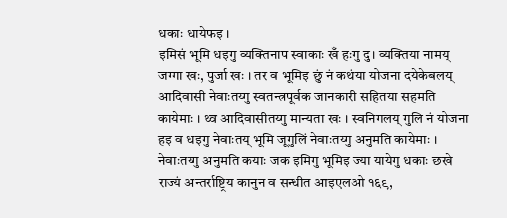धकाः धायेफइ ।
इमिसं भूमि धइगु व्यक्तिनाप स्वाकाः खँ हःगु दु। व्यक्तिया नामय् जग्गा खः, पुर्जा खः । तर व भूमिइ छुं नं कथंया योजना दयेकेबलय् आदिवासी नेवाःतय्गु स्वतन्त्रपूर्वक जानकारी सहितया सहमति कायेमाः । थ्व आदिवासीतय्गु मान्यता खः । स्वनिगलय् गुलि नं योजना हइ व धइगु नेवाःतय् भूमि जूगुलिं नेवाःतय्गु अनुमति कायेमाः । नेवाःतय्गु अनुमति कयाः जक इमिगु भूमिइ ज्या यायेगु धकाः छखे राज्यं अन्तर्राष्ट्रिय कानुन व सन्धीत आइएलओ १६९,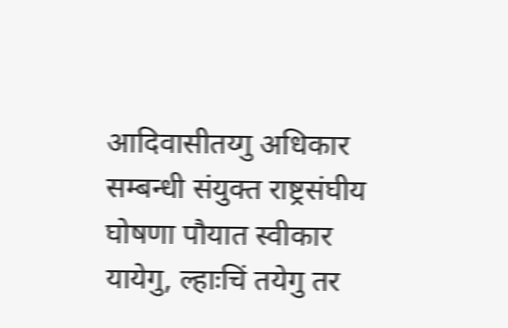आदिवासीतय्गु अधिकार सम्बन्धी संयुक्त राष्ट्रसंघीय घोषणा पौयात स्वीकार यायेगु, ल्हाःचिं तयेगु तर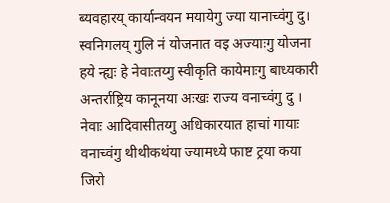ब्यवहारय् कार्यान्वयन मयायेगु ज्या यानाच्वंगु दु। स्वनिगलय् गुलि नं योजनात वइ अज्याःगु योजना हये न्ह्यः हे नेवाःतय्गु स्वीकृति कायेमाःगु बाध्यकारी अन्तर्राष्ट्रिय कानूनया अःखः राज्य वनाच्वंगु दु ।
नेवाः आदिवासीतय्गु अधिकारयात हाचां गायाः वनाच्वंगु थीथीकथंया ज्यामध्ये फाष्ट ट्रया कया जिरो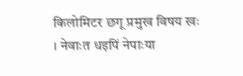किलोमिटर छगू प्रमुख विषय खः । नेवाःत धइपिं नेपाःया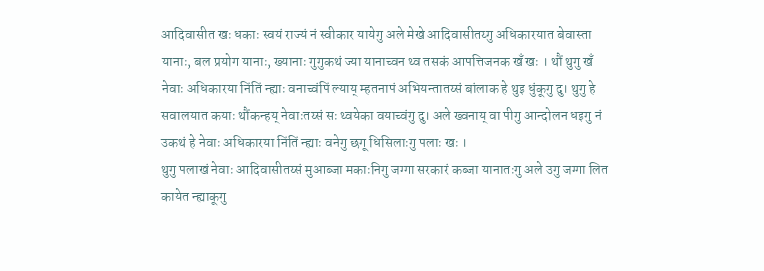आदिवासीत खः धकाः स्वयं राज्यं नं स्वीकार यायेगु अले मेखे आदिवासीतय्गु अधिकारयात बेवास्ता यानाः, बल प्रयोग यानाः, ख्यानाः गुगुकथं ज्या यानाच्वन थ्व तसकं आपत्तिजनक खँ खः । थौं थुगु खँ नेवाः अधिकारया निंतिं न्ह्याः वनाच्वंपिं ल्याय् म्हतनापं अभियन्तातय्सं बांलाक हे थुइ धुंकूगु दु। थुगु हे सवालयात कयाः थौंकन्हय् नेवाःतय्सं सः थ्वयेका वयाच्वंगु दु। अले ख्वनाय् वा पीगु आन्दोलन धइगु नं उकथं हे नेवाः अधिकारया निंतिं न्ह्याः वनेगु छगू धिसिलाःगु पलाः खः ।
थुगु पलाखं नेवाः आदिवासीतय्सं मुआब्जा मकाःनिगु जग्गा सरकारं कब्जा यानातःगु अले उगु जग्गा लित कायेत न्ह्याकूगु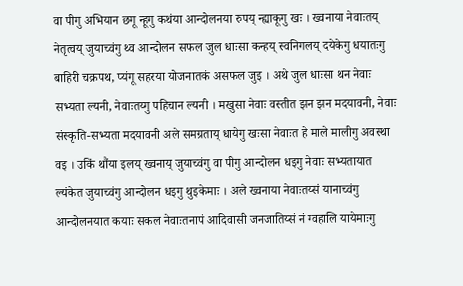वा पीगु अभियान छगू न्हूगु कथंया आन्दोलनया रुपय् न्ह्याकूगु खः । ख्वनाया नेवाःतय् नेतृत्वय् जुयाच्वंगु थ्व आन्दोलन सफल जुल धाःसा कन्हय् स्वनिगलय् दयेकेगु धयातःगु बाहिरी चक्रपथ, प्यंगू सहरया योजनातकं असफल जुइ । अथे जुल धाःसा थन नेवाः सभ्यता ल्यनी, नेवाःतय्गु पहिचान ल्यनी । मखुसा नेवाः वस्तीत झन झन मदयावनी, नेवाः संस्कृति-सभ्यता मदयावनी अले समग्रताय् धायेगु खःसा नेवाःत हे माले मालीगु अवस्था वइ । उकिं थौंया इलय् ख्वनाय् जुयाच्वंगु वा पीगु आन्दोलन धइगु नेवाः सभ्यतायात ल्यंकेत जुयाच्वंगु आन्दोलन धइगु थुइकेमाः । अले ख्वनाया नेवाःतय्सं यानाच्वंगु आन्दोलनयात कयाः सकल नेवाःतनापं आदिवासी जनजातिय्सं नं ग्वहालि यायेमाःगु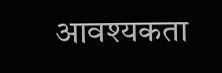आवश्यकता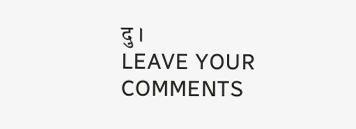दु ।
LEAVE YOUR COMMENTS